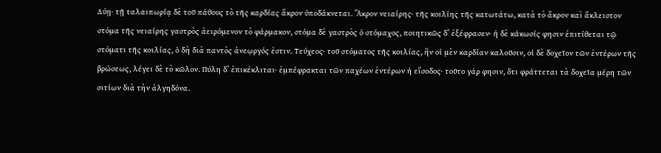Δύῃ· τῇ ταλαιπωρίᾳ δὲ τοῦ πάθους τὸ τῆς καρδίας ἄκρον ὑποδάκνεται. Ἄκρον νειαίρης· τῆς κοιλίης τῆς κατωτάτω, κατὰ τὸ ἄκρον καὶ ἄκλειστον στόμα τῆς νειαίρης γαστρὸς ἀειρόμενον τὸ φάρμακον, στόμα δὲ γαστρὸς ὁ στόμαχος, ποιητικῶς δ’ ἐξέφρασεν· ἡ δὲ κάκωσίς φησιν ἐπιτίθεται τῷ στόματι τῆς κοιλίας, ὁ δὴ διὰ παντὸς ἀνεῳργός ἐστιν. Τεύχεος· τοῦ στόματος τῆς κοιλίας, ἢν οἱ μὲν καρδίαν καλοῦσιν, οἱ δὲ δοχεῖον τῶν ἐντέρων τῆς βρώσεως, λέγει δὲ τὸ κῶλον. Πύλη δ’ ἐπικέκλιται· ἐμπέφρακται τῶν παχέων ἐντέρων ἡ εἴσοδος· τοῦτο γάρ φησιν, ὅτι φράττεται τὰ δοχεῖα μέρη τῶν σιτίων διὰ τὴν ἀλγηδόνα.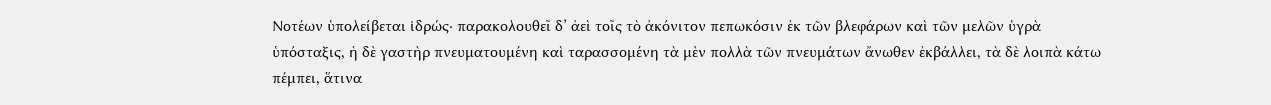Νοτέων ὑπολείβεται ἱδρώς· παρακολουθεῖ δ’ ἀεὶ τοῖς τὸ ἀκόνιτον πεπωκόσιν ἐκ τῶν βλεφάρων καὶ τῶν μελῶν ὑγρὰ ὑπόσταξις, ἡ δὲ γαστὴρ πνευματουμένη καὶ ταρασσομένη τὰ μὲν πολλὰ τῶν πνευμάτων ἄνωθεν ἐκβάλλει, τὰ δὲ λοιπὰ κάτω πέμπει, ἅτινα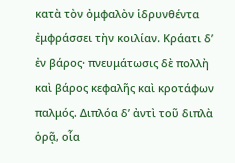κατὰ τὸν ὀμφαλὸν ἱδρυνθέντα ἐμφράσσει τὴν κοιλίαν. Κράατι δ’ ἐν βάρος· πνευμάτωσις δὲ πολλὴ καὶ βάρος κεφαλῆς καὶ κροτάφων παλμός. Διπλόα δ’ ἀντὶ τοῦ διπλὰ ὁρᾷ, οἷα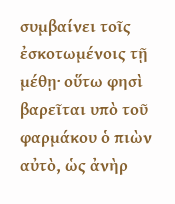συμβαίνει τοῖς ἐσκοτωμένοις τῇ μέθῃ· οὕτω φησὶ βαρεῖται υπὸ τοῦ φαρμάκου ὁ πιὼν αὐτὸ, ὡς ἀνὴρ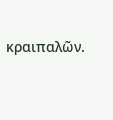κραιπαλῶν.